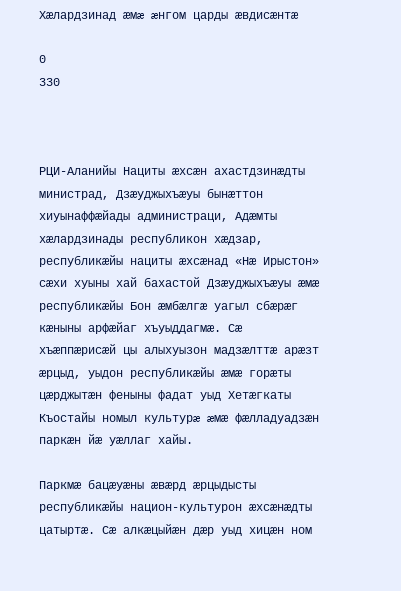Хæлардзинад æмæ æнгом царды æвдисæнтæ

0
330



РЦИ-Аланийы Нациты æхсæн ахастдзинæдты министрад, Дзæуджыхъæуы бынæттон хиуынаффæйады администраци, Адæмты хæлардзинады республикон хæдзар, республикæйы нациты æхсæнад «Нæ Ирыстон» сæхи хуыны хай бахастой Дзæуджыхъæуы æмæ республикæйы Бон æмбæлгæ уагыл сбæрæг кæныны арфæйаг хъуыддагмæ. Сæ хъæппæрисæй цы алыхуызон мадзæлттæ арæзт æрцыд, уыдон республикæйы æмæ горæты цæрджытæн феныны фадат уыд Хетæгкаты Къостайы номыл культурæ æмæ фæлладуадзæн паркæн йæ уæллаг хайы.

Паркмæ бацæуæны æвæрд æрцыдысты республикæйы национ-культурон æхсæнæдты цатыртæ. Сæ алкæцыйæн дæр уыд хицæн ном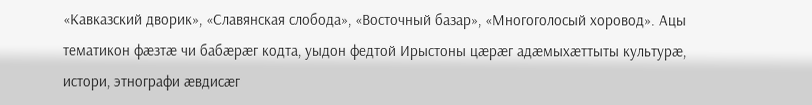«Кавказский дворик», «Славянская слобода», «Восточный базар», «Многоголосый хоровод». Ацы тематикон фæзтæ чи бабæрæг кодта, уыдон федтой Ирыстоны цæрæг адæмыхæттыты культурæ, истори, этнографи æвдисæг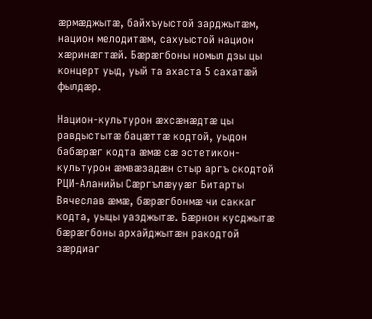æрмæджытæ, байхъуыстой зарджытæм, национ мелодитæм, сахуыстой национ хæринæгтæй. Бæрæгбоны номыл дзы цы концерт уыд, уый та ахаста 5 сахатæй фылдæр.

Национ-культурон æхсæнæдтæ цы равдыстытæ бацæттæ кодтой, уыдон бабæрæг кодта æмæ сæ эстетикон-культурон æмвæзадæн стыр аргъ скодтой РЦИ-Аланийы Сæргълæууæг Битарты Вячеслав æмæ, бæрæгбонмæ чи саккаг кодта, уыцы уазджытæ. Бæрнон кусджытæ бæрæгбоны архайджытæн ракодтой зæрдиаг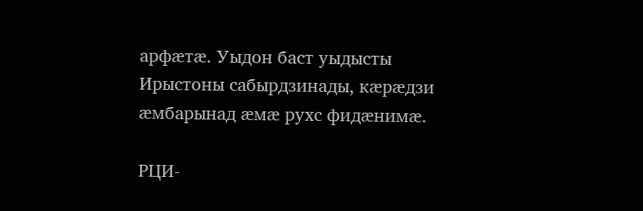арфæтæ. Уыдон баст уыдысты Ирыстоны сабырдзинады, кæрæдзи æмбарынад æмæ рухс фидæнимæ.

РЦИ-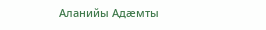Аланийы Адæмты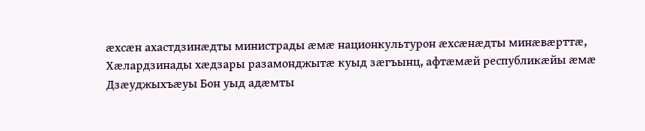æхсæн ахастдзинæдты министрады æмæ национкультурон æхсæнæдты минæвæрттæ, Хæлардзинады хæдзары разамонджытæ куыд зæгъынц, афтæмæй республикæйы æмæ Дзæуджыхъæуы Бон уыд адæмты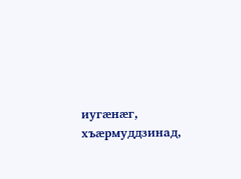иугæнæг, хъæрмуддзинад,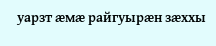уарзт æмæ райгуырæн зæххы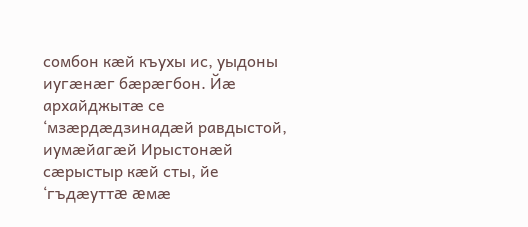сомбон кæй къухы ис, уыдоны иугæнæг бæрæгбон. Йæ архайджытæ се ‘мзæрдæдзинадæй равдыстой, иумæйагæй Ирыстонæй сæрыстыр кæй сты, йе ‘гъдæуттæ æмæ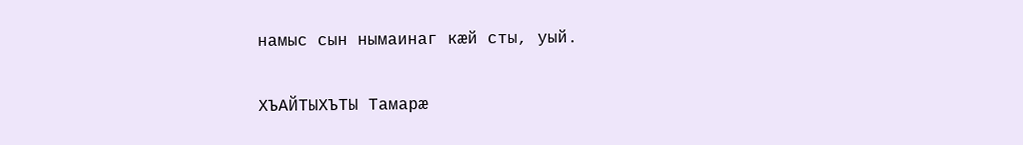намыс сын нымаинаг кæй сты, уый.

ХЪАЙТЫХЪТЫ Тамарæ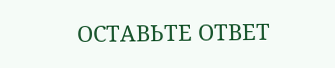ОСТАВЬТЕ ОТВЕТ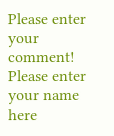Please enter your comment!
Please enter your name here